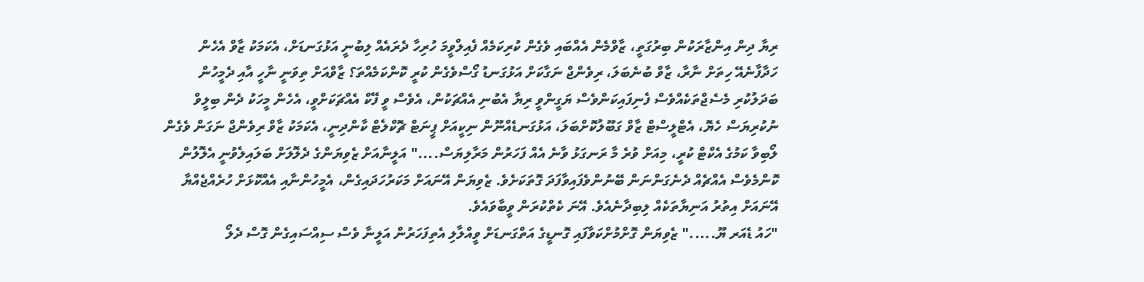ރިޔާ ދިން އިންޒާރަކުން ބިރުގަތީ، ޒާވްމެން އެއްބައި ވެގެން ކުރިކަމެއް ފެއިލްވީމަ ހުރިހާ ދެރައެއް ލިބުނީ އަޅުގަނޑަށް، އެކަމަކު ޒާވް އެހެން ހަދާފާނެއޭ ހިތަށް ނާރާ، ޒާވް ބުނެބަލަ، ރިވެންޖް ނަގާކަށް އަޅުގަނޑު ގޯސްވެގެން ކުރީ ކޮންކަމެއްތަ؟ ޒާވްއަށް ތިވަނީ ނާހީ އާއި ދެމީހުން ބަދަލުކުރި މެސެޖްތަކެއްވެސް ފެނިފައިކަންވެސް ޔަގީންވީ ރިޔާ އެބުނި އެއްޗަކުން، އެވެސް ވީ ފޭކް އެއްޗަކަށްވީ، އެހެން މީހަކު ދެން ބިލީވް ނުކުރިޔަސް ހެޔޮ، އެޓްލީސްޓް ޒާވް ގަބޫލުކޮށްބަލަ، އަޅުގަނޑެއްނޫން ނިކީއަށް ޕީނަޓް ޗޮކްލެޓް ކާންދިނީ، އެކަމަކު ޒާވް ރިވެންޖް ނަގަން ވެގެން ލޯބިވާ ކަމުގެ އެކްޓް ކުރީ، މިއަށް ވުރެ މާ ރަނގަޅު ވާނެ އެއް ފަހަރުން މަރާލިޔަސް...." އަލީނާއަށް ޒެވިޔަންގެ ދެލޮލަށް ބަލައިލެވުނީ އެލޮލުން ކޮންމެވެސް އެއްޗެއް ދެނެގަންނަން ބޭނުންވެފައިވާފަދަ ގޮތަކަށެވެ. ޒެވިޔަން އޭނައަށް މަކަރުހަދައިގެން، އެމީހުންނާއި އެއްކޮޅަށް ހުރެއްޖެއްޔާ އޭނައަށް އިތުރު އަނިޔާތަކެއް ލިބިދާނެއެވެ. އޭނަ ކެތްކުރަން ވީބާވައެވެ.
"ހައު ޑެއަރ ޔޫ....." ޒެވިޔަން ގޮށްމުށްކަވާފައި ގޮނޑީގެ އަތްގަނޑަށް ވީއްލާލި އެތިފަހަރުން އަލީނާ ވެސް ސިއްސައިގެން ގޮސް ދެލޯ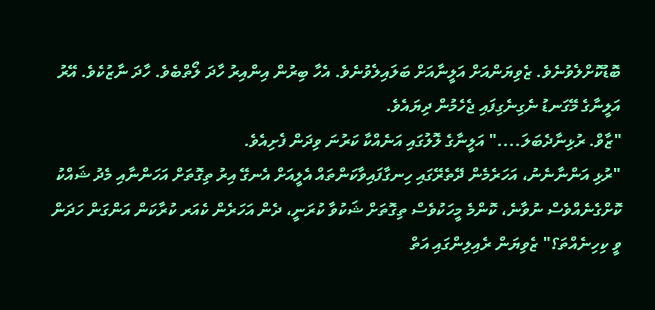ބޮޑުކޮށްލެވުނެވެ. ޒެވިޔަންއަށް އަލީނާއަށް ބަލައިލެވުނެވެ. އެހާ ބިރުން އިންއިރު ހާދަ ލޯތްބެވެ. ހާދަ ނާޒުކެވެ. އޭރު އަލީނާގެ މޭގަނޑު ނެގިނެގިފައި ޖެހެމުން ދިޔައެވެ.
"ޒާވް. ރުޅިނާދެބަލަ...." އަލީނާގެ ލޮލުގައި އަނެއްކާ ކަރުނަ ވިދަން ފެށިއެވެ.
"ރުޅި އަންނާނެނު، އަހަރެމެން ދޭތެރޭގައި ހިނގާފައިވާކަންތައް އެލީއަށް އެނގޭ އިރު ތިގޮތަށް އަހަންނާއި މެދު ޝައްކު ކޮށްގެނެއްވެސް ނުވާނެ، ކޮންމެ މީހަކުވެސް ތިގޮތަށް ޝަކުވާ ކުރަނީ، ދެން އަހަރެން ކެއަރ ކުރާކަން އަންގަން ހަދަން ވީ ކިހިނެއްތަ؟" ޒެވިޔަން ރެއިލިންގައި އަތް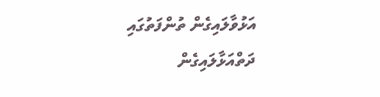އަޅުވާލައިގެން ތުންފަތުގައި ދަތްއަޅާލައިގެން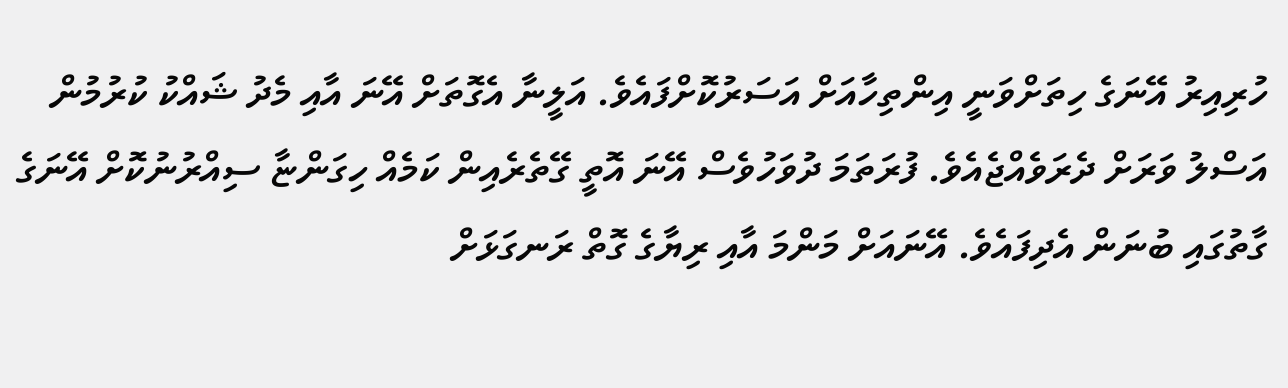ހުރިއިރު އޭނަގެ ހިތަށްވަނީ އިންތިހާއަށް އަސަރުކޮށްފައެވެ. އަލީނާ އެގޮތަށް އޭނަ އާއި މެދު ޝައްކު ކުރުމުން އަސްލު ވަރަށް ދެރަވެއްޖެއެވެ. ފުރަތަމަ ދުވަހުވެސް އޭނަ އޮތީ ގޭތެރެއިން ކަމެއް ހިގަންޏާ ސިއްރުނުކޮށް އޭނަގެ ގާތުގައި ބުނަން އެދިފައެވެ. އޭނައަށް މަންމަ އާއި ރިޔާގެ ގޮތް ރަނގަޅަށް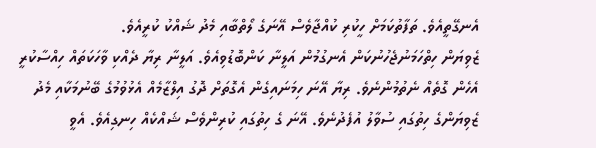އެނގޭތީއެވެ. ތަފާތުކަމަށް ހީކުރި ކުއްޖާވެސް އޭނަގެ ލޯތްބާއި މެދު ޝައްކު ކުރީއެވެ.
ޒެވިޔަން ހިތްހަމަނުޖެހުނުކަން އެނގުމުން އަލީނާ ކަންބޮޑުވިއެވެ. އަލީނާ ރިޔާ ދެއްކި ވާހަކަތައް ހިއްސާކުރީ އެހެން ގޮތެއް ނެތުމުންނެވެ. ރިޔާ އޭނަ ހިމަނައިގެން އެގޮތަށް ދޮގު އިލްޒާމެއް އެޅުވުމުގެ ބޭނުމަކާއި މެދު ޒެވިޔަންގެ ހިތުގައި ސުވާލު އުފެދުނެވެ. އޭނަ ގެ ހިތުގައި ކުރިންވެސް ޝައްކެއް ހިނގިއެވެ. އެވީ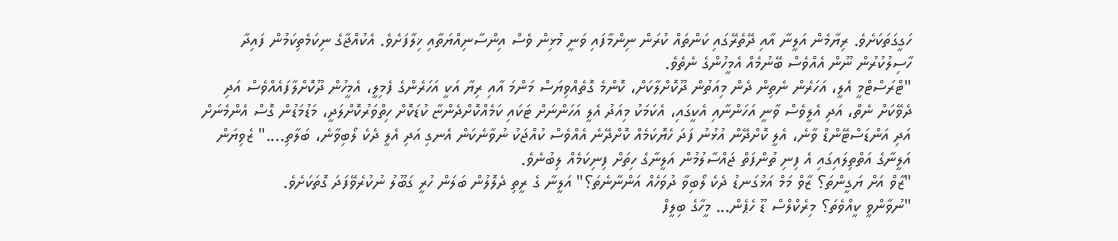ހަގީގަތަކަށެވެ. ރިޔާމެން އަލީނާ އާއި ދޭތެރޭގައި ކަންތައް ކުރަން ނިންމާފައި ވަނީ މުޅިން ވެސް އިންސާނިއްޔަތާއި ޚިލާފަށެވެ. އެކުއްޖާގެ ނިކަމެތިކަމުން ފައިދާ ހާސިލުކުރުން ނޫން އެއްވެސް ބޭނުމެއް އެމީހުންގެ ނެތެވެ.
"ޓްރަސްޓްމީ އެލީ، އަހަރެން ނެތިން ދެން މިއަތުން ދޫކޮށްލާކަށް، ކޮންމެ ގޮތެއްވިޔަސް މަންމަ އާއި ރިޔާ އަކީ އަހަރެންގެ ފެމިލީ، އެމީހުން ދޫކޮށްލާފައެއްވެސް އަދި ދެވޭކަށް ނެތް، އަދި އެލީވެސް ވާނީ އަހަންނާއި އެކީގައި، އެކަމަކު މިއަދު އެލީ އަހަންނަށް ޓަކައި ކަމެއްކޮށްދެންޏާ ކުޑަކޮށް ހިތްވަރުކޮށްލަދީ، މަޑުމަޑުން ގޮސް އެންމެނަށް އަދި އަންޑަސްޓޭންޑް ވާނެ، އެލީ ކޮށްދޭން އުޅުނު ފަދަ ހެޔޮކަމެއް ކޮށްދޭނެ އެއްވެސް ކުއްޖަކު ނުވާނެކަން އެނގި އަދި އެލީ ދެކެ ލޯބިވާނެ، ބަލާތި...." ޒެވިޔަން އަލީނާގެ އަތްތިލައިގައި އެ ފިނި ތުންފަތް ޖައްސާލުމުން އަލީނާގެ ހިތަށް ފިނިކަމެއް ލިބުނެވެ.
"ޒާވް އަށް ޔަގީންތަ؟ ޒާވް މަމް އަޅުގަނޑު ދެކެ ލޯބިވާ ދުވަހެއް އަންނާނެތަ؟" އަލީނާ ގެ ރީތި ދެލޮލުން ބަލަން ހުރީ ގަބޫލު ނުކުރެވޭފަދަ ގޮތަކަށެވެ.
"ނުވާންވީ ކީއްވެތަ؟ މިރެކްލްސް ޑޫ ހެޕެން... މީހާގެ ބިލީފް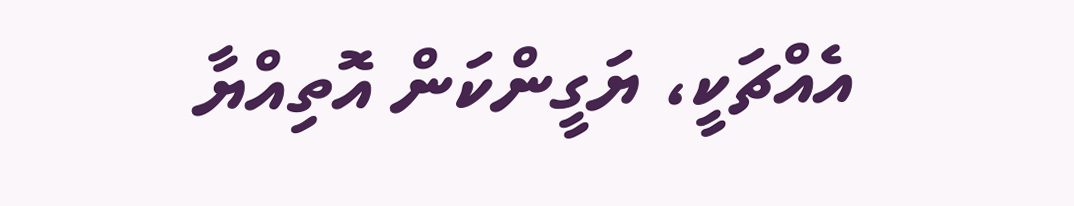އެއްޗަކީ، ޔަގީންކަން އޮތިއްޔާ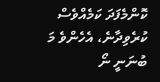ކޮންމެފަދަ ކަމެއްވެސް ކުރެވިދާނެ، އެހެންވެ މަ ބުނަނީ ނޯ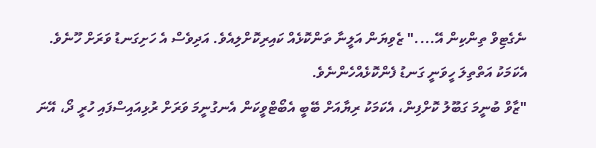ނެގެޓިވް ތިންކިން އޭ...." ޒެވިޔަން އަލީނާ ތަންކޮޅެއް ކައިރިކޮށްލިއެވެ. އަދިވެސް އެ ހަށިގަނޑު ވަރަށް ހޫނެވެ. އެކަމަކު އަތްތިލަ ހީވަނީ ގަނޑު ފެންކޮޅެއްހެންނެވެ.
"ޒާވް ބުނީމަ ގަބޫލު ކޮށްފިން، އެކަމަކު ރިޔާއަށް ބޭބީ އެބޯޓްވީކަން އެނގުނީމަ ވަރަށް ރުޅިއައިސްފައި ހުރީ ދޯ، އޭނަ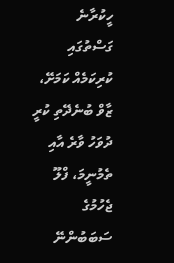ހީކުރާނެ ގަސްތުގައި ކުރިކަމެއް ކަމަށޭ، ޒާވް ބުނެދޭތި ކުރީ ދުވަހު ވާރެ އާއި ތެމުނީމަ، ފްލޫ ޖެހުމުގެ ސަބަބުންނޭ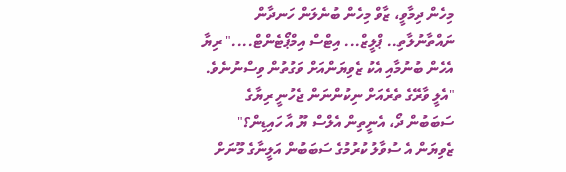މިހެން ދިމާވީ، ޒާވް މިހެން ބުނެލަން ހަނދާން ނައްތާނުލާތި.. ޕްލީޒް... އިޓްސް އިމްޕޯޓެންޓް...." ރިޔާ އެހެން ބުނުމާއި އެކު ޒެވިޔަންއަށް ވަގުތުން ވިސްނުނެވެ.
"އެލީ ވާރޭގެ ތެރެއަށް ނިކުންނަން ޖެހުނީ ރިޔާގެ ސަބަބުން ދޯ، އެނީތިން އެލްސް ޔޫ އާ ހައިޑިން؟" ޒެވިޔަން އެ ސުވާލު ކުރުމުގެ ސަބަބުން އަލީނާގެ މޫނަށް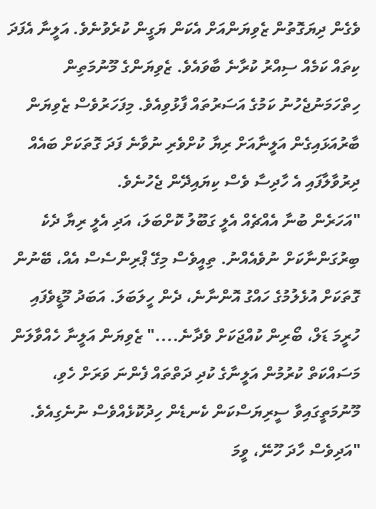ވެގެން ދިޔަގޮތުން ޒެވިޔަންއަށް އެކަން ޔަގީން ކުރެވުނެވެ. އަލީނާ އެފަދަ ކިތައް ކަމެއް ސިއްރު ކުރާނެ ބާވައެވެ. ޒެވިޔަންގެ މޫނުމަތިން ހިތްހަމަނުޖެހުނު ކަމުގެ އަސަރުތައް ފާޅުވިއެވެ. މިފަހަރުވެސް ޒެވިޔަން ބާރުއަޅައިގެން އަލީނާއަށް ރިޔާ ކުށްވެރި ނުވާނެ ފަދަ ގޮތަކަށް ބައެއް ދިރުވާލާފައި އެ ހާދިސާ ވެސް ކިޔައިދޭން ޖެހުނެވެ.
"އަހަރެން ބުނާ އެއްޗެއް އެލީ ގަބޫލު ކޮށްބަލަ، އަދި އެލީ ރިޔާ ދެކެ ބިރުގަންނާކަށް ނުވެއެއްނު. ތިއީވެސް މިގޭ ޕްރިންސެސް އެއް، ބޭނުން ގޮތަކަށް އުޅެލުމުގެ ހައްގު އޮންނާނެ، ދެން ހީލަބަލަ. އަބަދު މޫޑީވެފައި ހުރީމަ ޑަލް، ބޯރިން ކުއްޖަކަށް ވެދާނެ...." ޒެވިޔަން އަލީނާ ހެއްވާލަން މަސައްކަތް ކުރުމުން އަލީނާގެ ކުދި ދަތްތައް ފެންނަ ވަރަށް ހެވި، މޫނުމަތީގައިވާ ސީރިޔަސްކަން ކެނޑެން ހިދުކޮޅެއްވެސް ނުނެގިއެވެ.
"އަދިވެސް ހާދަ ހޫނޭ، ވީމަ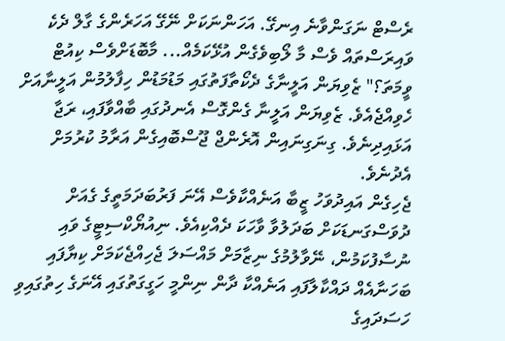ރެސްޓް ނަގަންވާނެ އިނގޭ. އަހަންނަކަށް ނޭގޭ އަހަރެންގެ ގާލް ދެކެ ވައިރަސްތައް ވެސް މާ ލޯބިވެގެން އުޅޭކަމެއް... މާބޮޑަށްވެސް ކިއުޓް ވީމަތަ؟" ޒެވިޔަން އަލީނާގެ ދެކޯތާފަތުގައި މަޑުމަޑުން ހިފާލުމުން އަލީނާއަށް ހެވިއްޖެއެވެ. ޒެވިޔަން އަލީނާ ގެންގޮސް އެނދުގައި ބާއްވާފައި، ރަޖާ އަޅައިދިނެވެ. ގިނަގިނައިން އޮރެންޖް ޖޫސްބޮއިގެން އަރާމު ކުރުމަށް އެދުނެވެ.
ޖެހިގެން އައިދުވަހު ޒީބާ އަނެއްކާވެސް އޭނަ ފަރުބަދަމަތީގެ ގެއަށް ދުވަސްގަނޑަކަށް ބަދަލުވާ ވާހަކަ ދެއްކިއެވެ. ނިއުޔޯކްސިޓީގެ ވައި ނުސާފުކަމުން، ނޭވާލުމުގެ ނިޒާމަށް މައްސަލަ ޖެހިއްޖެކަމަށް ކިޔާފައި ބަހަނާއެއް ދައްކާލާފައި އަނެއްކާ ދާން ނިންމީ ހަގީގަތުގައި އޭނަގެ ހިތުގައިވި ހަސަދައިގެ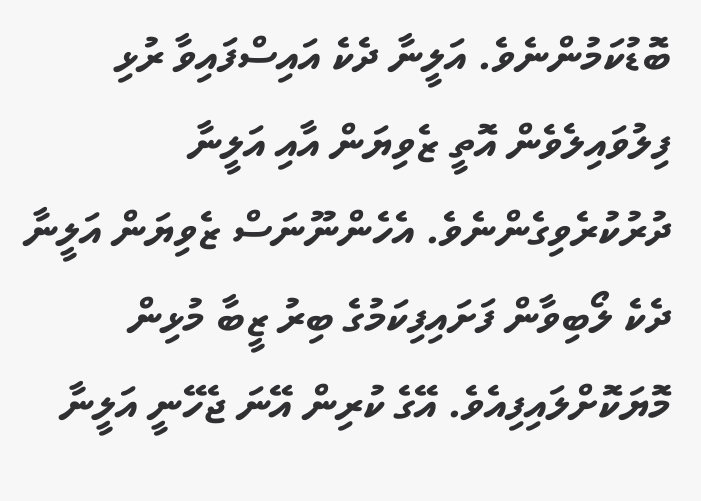ބޮޑުކަމުންނެވެ. އަލީނާ ދެކެ އައިސްފައިވާ ރުޅި ފިލުވައިލެވެން އޮތީ ޒެވިޔަން އާއި އަލީނާ ދުރުކުރެވިގެންނެވެ. އެހެންނޫނަސް ޒެވިޔަން އަލީނާ ދެކެ ލޯބިވާން ފަށައިފިކަމުގެ ބިރު ޒީބާ މުޅިން މޮޔަކޮށްލައިފިއެވެ. އޭގެ ކުރިން އޭނަ ޖެހޭނީ އަލީނާ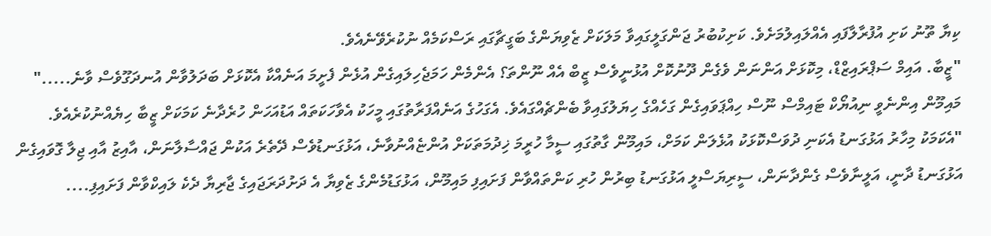ކިޔާ ތޫނު ކަށި އުފުރާލާފައި އެއްލައިލުމަށެވެ. ކަށިކުބުރު ޖަންގަލީގައިވާ މަލަކަށް ޒެވިޔަންގެ ބަގީޗާގައި ރަސްކަމެއް ނުކުރެވޭނެއެވެ.
"ޒީބާ. އައިމް ސަޕްރައިޒްޑް، މިކޮޅަށް އަންނަން ވެގެން ދޫނުކޮށް އުޅުނީވެސް ޒީބް އެއް ނޫންތަ؟ އެންމެން ހަމަޖެހިލައިގެން އުޅެން ފެށީމަ އަނެއްކާ އެކޮޅަށް ބަދަލުވާން އުނދަގޫވެސް ވާނެ....." މައިމޫން އިންނެވީ ނިއުޔޯކް ޓައިމްސް ނޫސް ހިއްޕަވައިގެން ގަހެއްގެ ހިޔަލުގައިވާ ބެންޗެއްގައެވެ. އެގަހުގެ އަނެއްފަރާތުގައި މީހަކު އެވާހަކަތައް އަޑުއަހަން ހުރެދާނެ ކަމަކަށް ޒީބާ ހިޔެއްނުކުރެއެވެ.
"އެކަމަކު މިހާރު އަޅުގަނޑު އެކަނި ދުވަސްކޮޅަކު އުޅެލަން ކަމަށް، މައިމޫން ގާތުގައި ސީމާ ހުރީމަ ޚިދުމަތަކަށް އުންޏެއްނުވާނެ، އަޅުގަނޑުވެސް ދޭތެރެ އަކުން ޖައްސާލާނަން، އާއިޒު އާއި ޖިލާ ގޮވައިގެން އަޅުގަނޑު ދާނީ، އަލީނާވެސް ގެންދާނަން، ސީރިޔަސްލީ އަޅުގަނޑު ބިރުން ހުރި ކަންތައްވާން ފަށައިފި މައިމޫން، އަޅުގަޑުމެންގެ ޒެވިޔާ އެ ދަށުދަރަޖައިގެ ޖާރިޔާ ދެކެ ލައިކްވާން ފަށައިފި....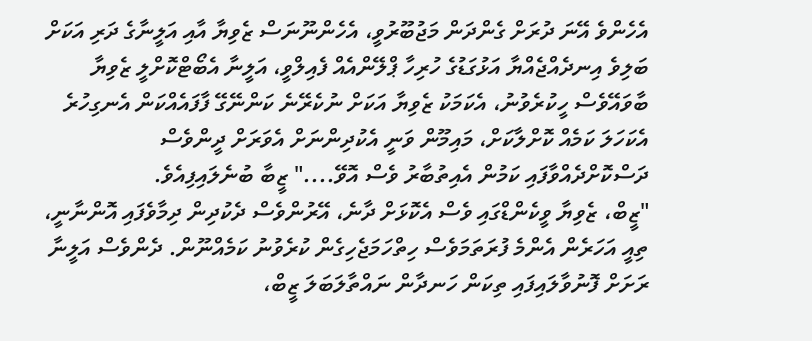އެހެންވެ އޭނަ ދުރަށް ގެންދަން މަޖުބޫރުވީ، އެހެންނޫނަސް ޒެވިޔާ އާއި އަލީނާގެ ދަރި އަކަށް ބަލިވެ އިނދެއްޖެއްޔާ އަޅުގަޑުގެ ހުރިހާ ޕްލޭންއެއް ފެއިލްވީ، އަލީނާ އެބޯޓްކޮށްލީ ޒެވިޔާ ބާވައޭވެސް ހީކުރެވުނު، އެކަމަކު ޒެވިޔާ އަކަށް ނުކެރޭނެ ކަންނޭގޭ ފާފައެއްކަން އެނގިހުރެ އެކަހަލަ ކަމެއް ކޮށްލާކަށް، މައިމޫން ވަނީ އެކުދިންނަށް އެވަރަށް ދީންވެސް ދަސްކޮށްދެއްވާފައި ކަމުން އެއިތުބާރު ވެސް އޮވޭ...." ޒީބާ ބުނެލައިފިއެވެ.
"ޒީބް، ޒެވިޔާ ވީކެންޑްގައި ވެސް އެކޮޅަށް ދާނެ، އޭރުންވެސް ދެކުދިން ދިމާވެފައި އޮންނާނީ، ތިއީ އަހަރެން އެންމެ ފުރަތަމަވެސް ހިތްހަމަޖެހިގެން ކުރެވުނު ކަމެއްނޫން. ދެންވެސް އަލީނާ ރަށަށް ފޮނުވާލައިފައި ތިކަން ހަނދާން ނައްތާލަބަލަ ޒީބް،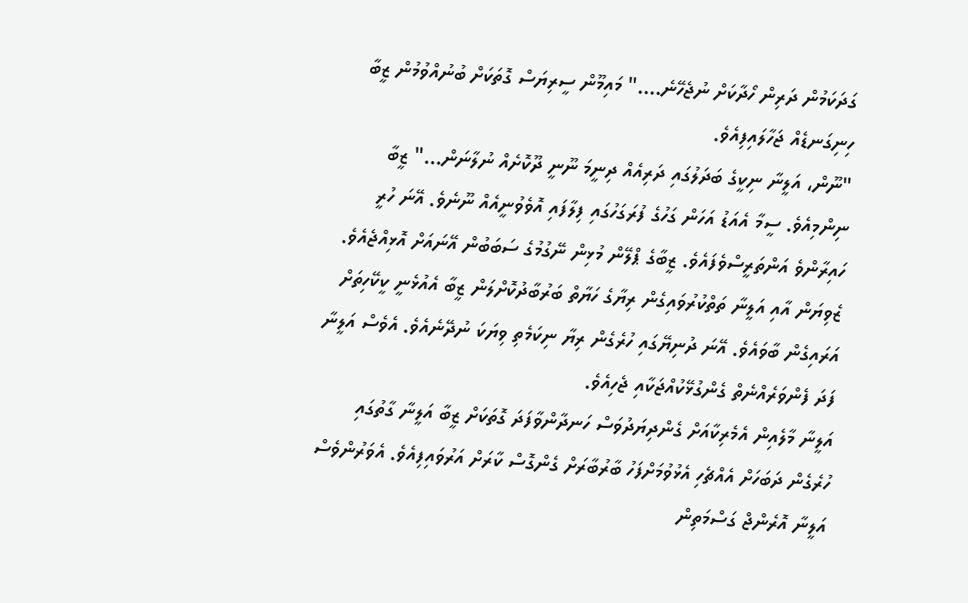ގަދަކަމުން ދަރިން ހޯދާކަށް ނުޖެހޭނެ...." މައިމޫން ސީރިޔަސް ގޮތަކަށް ބުނުއްވުމުން ޒީބާ ހިނިގަނޑެއް ޖަހާލައިފިއެވެ.
"ނޫން، އަލީނާ ނިކީގެ ބަދަލުގައި ދަރިއެއް ދިނީމަ ނޫނީ ދޫކޮށެއް ނުލާނަން..." ޒީބާ ނިންމިއެވެ. ސީމާ އެއަޑު އަހަން ގަހުގެ ފުރަގަހުގައި ފިލާފައި އޮވެވުނީއެއް ނޫނެވެ. އޭނަ ހުރީ ހައިރާންވެ އަންތަރީސްވެފައެވެ. ޒީބާގެ ޕްލޭން މުޅިން ނޭގުމުގެ ސަބަބުން އޭނައަށް އޮޅިއްޖެއެވެ. ޒެވިޔަން އާއި އަލީނާ ތަތްކުރުވައިގެން ރިޔާގެ ހަޔާތް ބަރުބާދުކޮށްލަން ޒީބާ އެއުޅެނީ ކީކޭހިތަށް އަރައިގެން ބާވައެވެ. އޭނަ ދުނިޔޭގައި ހުރެގެން ރިޔާ ނިކަމެތި ވިޔަކަ ނުދޭނެއެވެ. އެވެސް އަލީނާ ފަދަ ފެންވަރެއްނެތް ގެންގުޅޭކުއްޖަކާއި ޖެހިއެވެ.
އަލީނާ މާލެއިން އެމެރިކާއަށް ގެންދިޔަދުވަސް ހަނދާންވާފަދަ ގޮތަކަށް ޒީބާ އަލީނާ ގާތުގައި ހުރެގެން ދަބަހަށް އެއްޗެހި އެޅުވުމަށްފަހު ބާރުބާރަށް ގެންގޮސް ކާރަށް އަރުވައިފިއެވެ. އެވަރުންވެސް އަލީނާ އޮރެންޖް ގަސްމަތިން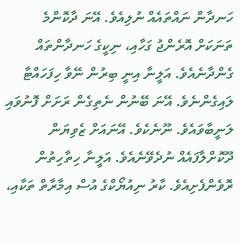ހަނދާން ނައްތައެއް ނުލިއެވެ. އޭނަ ދާކޮންމެ ތަނަކަށް އޮރެންޖު ގަހާއި، ނިކީގެ ހަނދާންތައް ގެންދާނެއެވެ. އަލީނާ އިނީ ބިރުން ނޭވާ ހިފަހައްޓާ ލައިގެންނެވެ. އޭނަ ބޭނުން ނެތިގެން ރަށަށް ފޮނުވައި ލަނީބާވައެވެ. ނޫނެކެވެ. އޭނައަށް ޒެވިޔަން ދޫކޮށްލާފައެއް ނުދެވޭނެއެވެ. އަލީނާ ހިތާހިތުން ރޮވެންފެށިއެވެ. ކާރު ނިއުޔޯކްގެ އުސް އިމާރާތް ތަކާއި،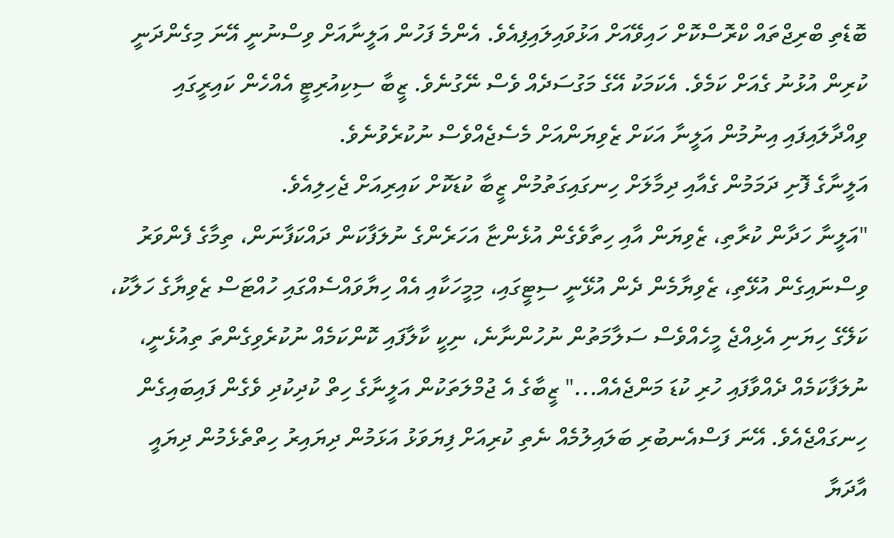ބޮޑެތި ބްރިޖްތައް ކްރޮސްކޮށް ހައިވޭއަށް އަޅުވައިލައިފިއެވެ. އެންމެ ފަހުން އަލީނާއަށް ވިސްނުނީ އޭނަ މިގެންދަނީ ކުރިން އުޅުނު ގެއަށް ކަމެވެ. އެކަމަކު އޭގެ މަގުސަދެއް ވެސް ނޭގުނެވެ. ޒީބާ ސިކިއުރިޓީ އެއްހެން ކައިރީގައި ވިއްދާލައިފައި އިނުމުން އަލީނާ އަކަށް ޒެވިޔަންއަށް މެސެޖެއްވެސް ނުކުރެވުނެވެ.
އަލީނާގެ ފޮށި ދަމަމުން ގެއާއި ދިމާލަށް ހިނގައިގަތުމުން ޒީބާ ކުޑަކޮށް ކައިރިއަށް ޖެހިލިއެވެ.
"އަލީނާ ހަދާން ކުރާތި، ޒެވިޔަން އާއި ހިތާވެގެން އުޅެންޏާ އަހަރެންގެ ނުލަފާކަން ދައްކަފާނަން، ތިމާގެ ފެންވަރު ވިސްނައިގެން އުޅޭތި، ޒެވިޔާމެން ދެން އުޅޭނީ ސިޓީގައި، މިމީހަކާއި އެއް ހިޔާވައްސެއްގައި ހުއްޓަސް ޒެވިޔާގެ ހަލާކު، ކަލޭގެ ހިޔަނި އެޅިއްޖެ މީހެއްވެސް ސަލާމަތުން ނުހުންނާނެ، ނިކީ ކާލާފައި ކޮންކަމެއް ނުކުރެވިގެންތަ ތިއުޅެނީ، ނުލަފާކަމެއް ދެއްވާފައި ހުރި ކުޑަ މަންޖެއެއް..." ޒީބާގެ އެ ޖުމްލަތަކުން އަލީނާގެ ހިތް ކުދިކުދި ވެގެން ފައިބައިގެން ހިނގައްޖެއެވެ. އޭނަ ފަސްއެނބުރި ބަލައިލުމެއް ނެތި ކުރިއަށް ފިޔަވަޅު އަޅަމުން ދިޔައިރު ހިތްތެޅެމުން ދިޔައީ އާދަޔާ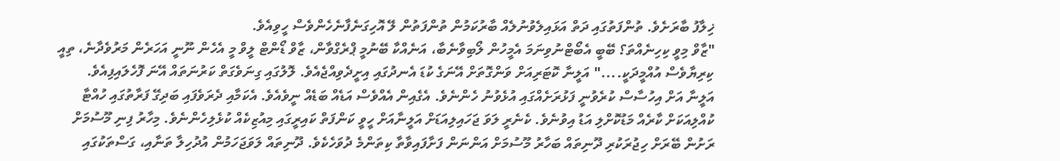ޚިލާފު ބާރަށެވެ. ތުންފަތުގައި ދަތް އަޅައިލެވުނުލެއް ބާރުކަމުން ތުންފަތުން ލޭ އޮހިގަނެފާނެހެންވެސް ހީވިއެވެ.
"ޒާވް މިވީ ކިހިނެއްތަ؟ ބޭބީ އެބޯޓްނުވިނަމަ އެމީހުން ލޯބިވާނެބާ، އަނެއްކާ ބޭނުމީ ޕްރެގްވާން، ޒާވް ޑޯންޓް ލީވް މީ އެހެން ނޫނީ އަހަރެން މަރުވެދާނެ، ތިއީ ކިރިޔާވެސް އުއްމީދަކީ...." އަލީނާ ކޮޓަރިއަށް ވަންގޮތަށް އޭނަގެ ކުޑަ އެނދުގައި އިށީދެވިއްޖެއެވެ. ލޮލުގައި ގިނަވެގަތް ކަރުނަތައް އޭނަ ފޮހެލައިފިއެވެ.
އަލީނާ އަށް އިހުސާސް ކުރެވުނީ ފަޅުރަށެއްގައި އުޅެވުނު ހެންނެވެ. އެގެއިން އެއްވެސް އަޑެއް ބަޑެއް ނީވެއެވެ. އެކަމާއި ދެރަވެފައި ބަދިގޭ ފަރާތުގައި ހުއްޓާ ކުއްލިއަކަށް ކާރެއް މަޑުކޮށްލި އަޑު އިވުނެވެ. ކެނެރީ ލަވަ ޖަހައިލިއަޑަށް އަލީނާއަށް ހީވީ ކަންފަތް ކައިރީގައި މިއުޒިކެއް ކުޅެލިހެންނެވެ. މިހާރު ފިނި މޫސުމަށް ރަށުން ބޭރަށް ހިޖުރަކުރި ދޫނިތައް ބަހާރު މޫސުމަށް އަންނަން ފަށާފައިވާތާ ކިތަންމެ ދުވަހެކެވެ. ދޫނިތައް ލަވަޖަހަމުން އުދުހިލާ ތަނާއި، ގަސްތަކުގައި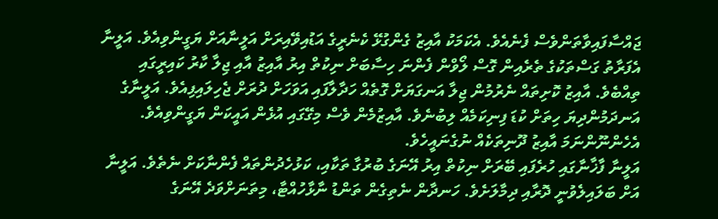ޖައްސާފައިވާތަންވެސް ފެނެއެވެ. އެކަމަކު އާއިޒު ގެންގުޅޭ ކެނެރީގެ އަޑުއިވޭއިރަށް އަލީނާއަށް ޔަގީންވިއެވެ. އަލީނާ އެފަރާތު ގަސްތަކުގެ ތެރެއިން ގޮސް ލޯވްން ފެންނަ ހިސާބަށް ނިކުތް އިރު އާއިޒު އާއި ޖިލާ ކާރު ކައިރީގައި ތިއްބެވެ. އާއިޒު ކޮށިތައް ނެރުމުން ޖިލާ އަނގަޔަށް ގޮތެއް ހަދާލާފައި އަވަހަށް ދުރަށް ޖެހިލައިފިއެވެ. އަލީނާގެ އަނދަމުންދިޔަ ހިތަށް ކުޑަ ފިނިކަމެއް ލިބުނެވެ. އާއިޒުމެން ވެސް މިގޭގައި އުޅެން އައީކަން ޔަގީންވިއެވެ. އެހެންނޫންނަމަ އާއިޒު ދޫނިތަކެއް ނުގެނައީހެވެ.
އަލީނާ ފާޚާނާގައި ހުރެފައި ބޭރަށް ނިކުތް އިރު އޭނަގެ ބުރުގާ ތަކާއި، ކަޅުހެދުންތައް ފެންނާކަށް ނެތެވެ. އަލީނާ އަށް ބަލައިލެވުނީ ދޮރާއި ދިމާލަށެވެ. ހަނދާން ނެތިގެން ތަންޑު ނާޅާހުއްޓާ، މިތަނަށްވަދެ އޭނަގެ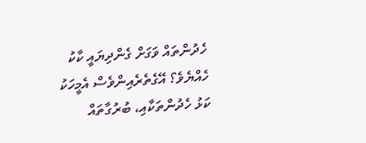ހެދުންތައް ވަގަށް ގެންދިޔައީ ކާކު ހެއްޔެވެ؟ އޭގެތެރެއިންވެސް އެމީހަކު ކަޅު ހެދުންތަކާއި، ބުރުގާތައް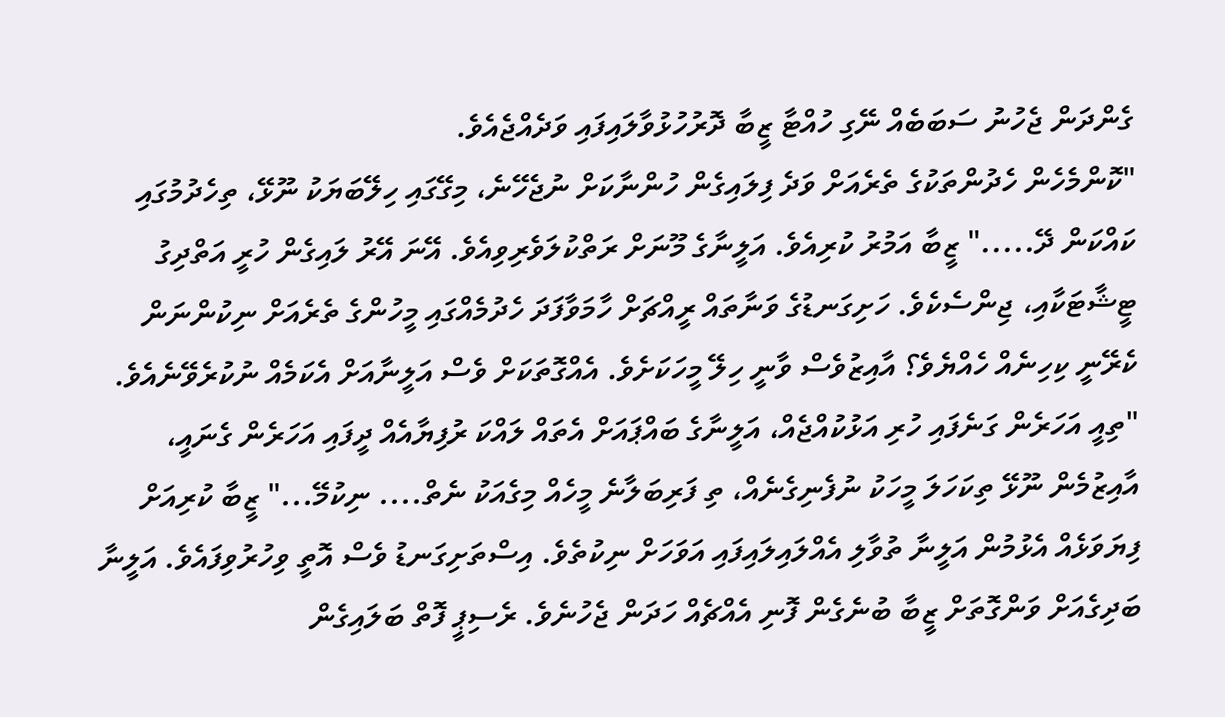ގެންދަން ޖެހުނު ސަބަބެއް ނޭގި ހުއްޓާ ޒީބާ ދޮރުހުޅުވާލައިފައި ވަދެއްޖެއެވެ.
"ކޮންމެހެން ހެދުންތަކުގެ ތެރެއަށް ވަދެ ފިލައިގެން ހުންނާކަށް ނުޖެހޭނެ، މިގޭގައި ހިލޭބަޔަކު ނޫޅޭ، ތިހެދުމުގައި ކައްކަން ދޭ....." ޒީބާ އަމުރު ކުރިއެވެ. އަލީނާގެ މޫނަށް ރަތްކުލަވެރިވިއެވެ. އޭނަ އޭރު ލައިގެން ހުރީ އަތްދިގު ޓީޝާޓަކާއި، ޖިންސެކެވެ. ހަށިގަނޑުގެ ވަނާތައް ރީއްޗަށް ހާމަވާފަދަ ހެދުމެއްގައި މީހުންގެ ތެރެއަށް ނިކުންނަން ކެރޭނީ ކިހިނެއް ހެއްޔެވެ؟ އާއިޒުވެސް ވާނީ ހިލޭ މީހަކަށެވެ. އެއްގޮތަކަށް ވެސް އަލީނާއަށް އެކަމެއް ނުކުރެވޭނެއެވެ.
"ތިއީ އަހަރެން ގަނެފައި ހުރި އަޅުކުއްޖެއް، އަލީނާގެ ބައްޕައަށް އެތައް ލައްކަ ރުފިޔާއެއް ދީފައި އަހަރެން ގެނައީ، އާއިޒުމެން ނޫޅޭ ތިކަހަލަ މީހަކު ނުފެނިގެނެއް، ތި ފަރިބަލާނެ މީހެއް މިގެއަކު ނެތް.... ނިކުމޭ..." ޒީބާ ކުރިއަށް ފިޔަވަޅެއް އެޅުމުން އަލީނާ ތުވާލި އެއްލައިލައިފައި އަވަހަށް ނިކުތެވެ. އިސްތަށިގަނޑު ވެސް އޮތީ ވިހުރުވިފައެވެ. އަލީނާ ބަދިގެއަށް ވަންގޮތަށް ޒީބާ ބުނެގެން ފޮނި އެއްޗެއް ހަދަން ޖެހުނެވެ. ރެސިޕީ ފޮތް ބަލައިގެން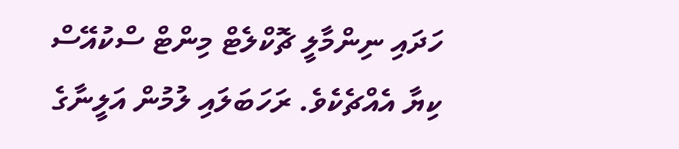ހަދައި ނިންމާލީ ޗޮކްލެޓް މިންޓް ސްކުއޭސް ކިޔާ އެއްޗެކެވެ. ރަހަބަލައި ލުމުން އަލީނާގެ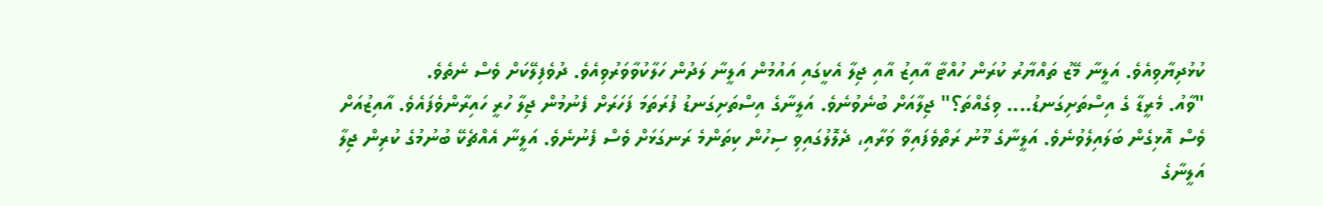ކުޅުދިޔާވިއެވެ. އަލީނާ މޭޒު ތައްޔާރު ކުރަން ހުއްޓާ އާއިޒު އާއި ޖިލާ އެކީގައި އައުމުން އަލީނާ ލަދުން ހަލާކުވާވަރުވިއެވެ. ދުވެފިލޭކަށް ވެސް ނެތެވެ.
"ވާއު. މެރީޑާ ގެ އިސްތަށިގަނޑު.... ވިގެއްތަ؟" ޖިލާއަށް ބުނެވުނެވެ. އަލީނާގެ އިސްތަށިގަނޑު ފުރަތަމަ ފަހަރަށް ފެނުމުން ޖިލާ ހުރީ ހައިރާންވެފައެވެ. އާއިޒުއަށް ވެސް އޮޅިގެން ބަލައިލެވުނެވެ. އަލީނާގެ މޫނު ރަތްވެފައިވާ ވަރާއި، ދެލޮލުގައިވި ސިހުން ކިތަންމެ ރަނގަޅަށް ވެސް ފެނުނެވެ. އަލީނާ އެއްޗެކޭ ބުނުމުގެ ކުރިން ޖިލާ އަލީނާގެ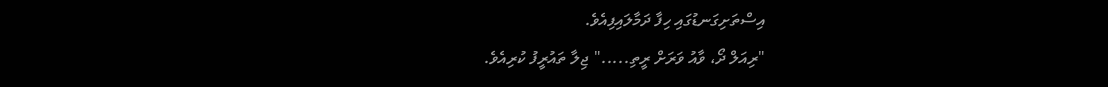އިސްތަށިގަނޑުގައި ހިފާ ދަމާލައިފިއެވެ.
"ރިއަލް ދޯ، ވާއު ވަރަށް ރީތި....." ޖިލާ ތައުރީފު ކުރިއެވެ.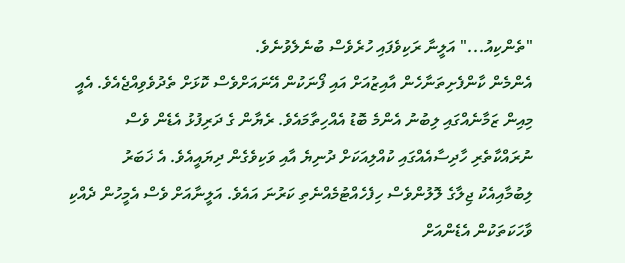"ތެންކިއު..." އަލީނާ ރަކިވެފައި ހުރެވެސް ބުނެލެވުނެވެ.
އެންމެން ކާންފެށިތަނާހެން އާއިޒުއަށް އައި ފޯނަކުން އޭނައަށްވެސް ކޮޅަށް ތެދުވެވިއްޖެއެވެ. އެއީ މިއިން ޒަމާނެއްގައި ލިބުނު އެންމެ ބޮޑު އެއްހިތާމައެވެ. ރެޔާން ގެ ދަރިފުޅު އެޑެން ވެސް ނުރައްކާތެރި ހާދިސާއެއްގައި ކުއްލިއަކަށް ދުނިޔެ އާއި ވަކިވެގެން ދިޔައީއެވެ. އެ ޚަބަރު ލިބުމާއިއެކު ޖިލާގެ ލޮލުންވެސް ހިފެހެއްޓުމެއްނެތި ކަރުނަ އައެވެ. އަލީނާއަށް ވެސް އެމީހުން ދެއްކި ވާހަކަތަކުން އެޑެންއަށް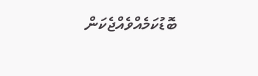ބޮޑުކަމެއްވެއްޖެކަން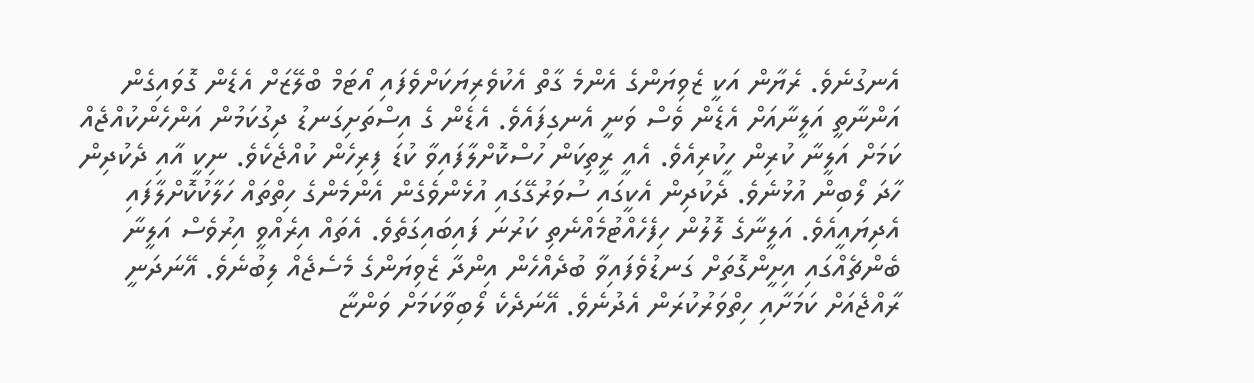އެނގުނެވެ. ރެޔާން އަކީ ޒެވިޔަންގެ އެންމެ ގާތް އެކުވެރިޔަކަށްވެފައި އޯޓަމް ބްލޭޒަށް އެޑެން ގޮވައިގެން އަންނާތީ އަލީނާއަށް އެޑެން ވެސް ވަނީ އެނގިފައެވެ. އެޑެން ގެ އިސްތަށިގަނޑު ދިގުކަމުން އަންހެންކުއްޖެއް ކަމަށް އަލީނާ ކުރިން ހީކުރިއެވެ. އެއީ ރީތިކަން ހުސްކޮށްލާފައިވާ ކުޑަ ފިރިހެން ކުއްޖެކެވެ. ނިކީ އާއި ދެކުދިން ހާދަ ލޯބިން އުޅުނެވެ. ދެކުދިން އެކީގައި ސުވަރުގޭގައި އުޅެންވެގެން އެންމެންގެ ހިތްތައް ހަލާކުކޮށްލާފައި އެދިޔައީއެވެ. އަލީނާގެ ލޮލުން ހިފެހެއްޓުމެއްނެތި ކަރުނަ ފައިބައިގަތެވެ. އެތައް އިރެއްވީ އިރުވެސް އަލީނާ ބެންޗެއްގައި އިށީންގޮތަށް ގަނޑުވެފައިވާ ބުދެއްހެން އިންދާ ޒެވިޔަންގެ މެސެޖެއް ލިބުނެވެ. އޭނަދަނީ ރާއްޖެއަށް ކަމަށާއި ހިތްވަރުކުރަން އެދުނެވެ. އޭނަދެކެ ލޯބިވާކަމަށް ވަންޏާ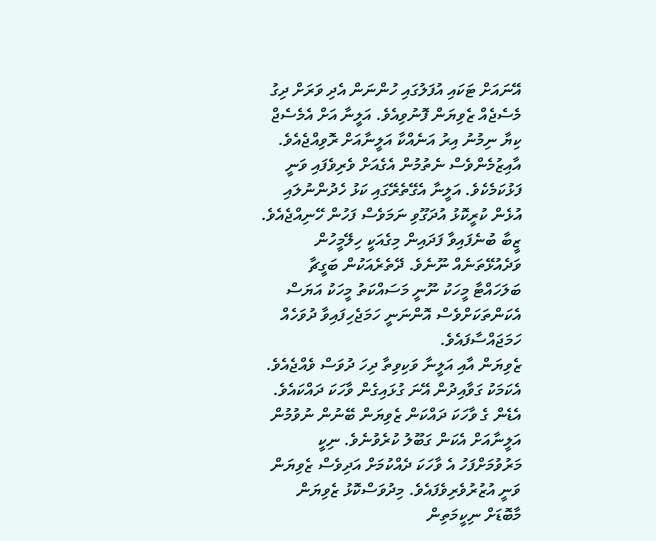އޭނައަށް ޓަކައި އުފަލުގައި ހުންނަން އެދި ވަރަށް ދިގު މެސެޖެއް ޒެވިޔަން ފޮނުވިއެވެ. އަލީނާ އަށް އެމެސެޖް ކިޔާ ނިމުނު އިރު އަނެއްކާ އަލީނާއަށް ރޮވިއްޖެއެވެ.
އާއިޒުމެންވެސް ނެތުމުން އެގެއަށް ވެރިވެފައި ވަނީ ފަޅުކަމެކެވެ. އަލީނާ އެގޭތެރޭގައި ކަޅު ހެދުންނުލައި އުޅެން ކުރީކޮޅު އުދަގޫވި ނަމަވެސް ފަހުން ހޭނިއްޖެއެވެ. ޒީބާ ބުނެފައިވާ ފަދައިން މިގެއަކީ ހިލޭމީހުން ވަދެއުޅޭތަނެއް ނޫނެވެ. ދޭތެރެއަކުން ބަގީޗާ ބަލަހައްޓާ މީހަކު ނޫނީ މަސައްކަތު މީހަކު އަޔަސް އެކަންތަކަށްވެސް އޮންނަނީ ހަމަޖެހިފައިވާ ދުވަހެއް ހަމަޖައްސާފައެވެ.
ޒެވިޔަން އާއި އަލީނާ ވަކިވިތާ ދިހަ ދުވަސް ވެއްޖެއެވެ. އެކަމަކު ގަވާއިދުން އޭނަ ގުޅައިގެން ވާހަކަ ދައްކައެވެ. އެޑެން ގެ ވާހަކަ ދައްކަން ޒެވިޔަން ބޭނުން ނުވުމުން އަލީނާއަށް އެކަން ގަބޫލު ކުރެވުނެވެ. ނިކީ މަރުވުމަށްފަހު އެ ވާހަކަ ދެއްކުމަށް އަދިވެސް ޒެވިޔަން ވަނީ އުޒުރުވެރިވެފައެވެ. މިދުވަސްކޮޅު ޒެވިޔަން މާބޮޑަށް ނިކީމަތިން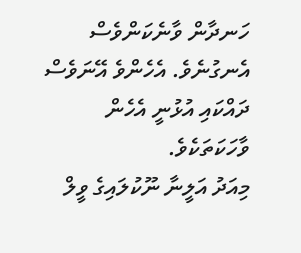ހަނދާން ވާނެކަންވެސް އެނގުނެވެ. އެހެންވެ އޭނަވެސް ދައްކައި އުޅުނީ އެހެން ވާހަކަތަކެވެ.
މިއަދު އަލީނާ ނޫކުލައިގެ ވީލް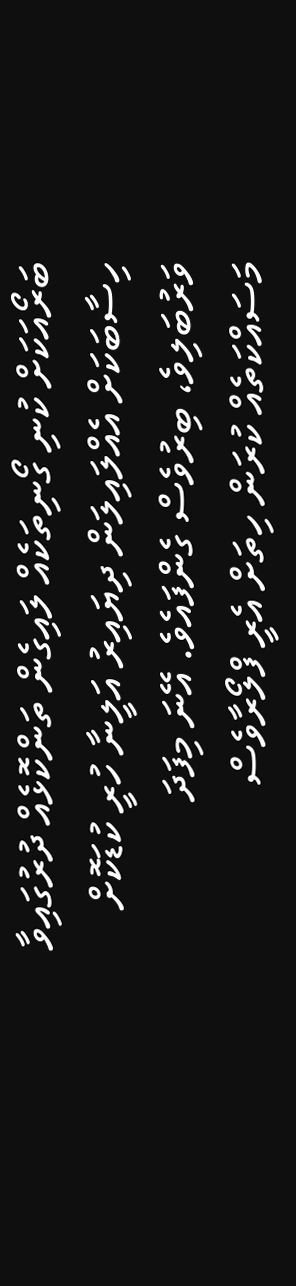ބަރޯއަކަށް ކުނި ގޯނިތަކެއް ލައިގެން ތަންކޮޅެއް ދުރުގައިވާ ހިސާބަކަށް އެއްލައިލަން ދިޔައިރު އަލީނާ ހުރީ ކުޑަކޮށް ވަރުބަލިވެ، ބިރުވެސް ގެންފައެވެ. އޭނަ މިފަދަ މަސައްކަތެއް ކުރަން ހިތަށް އެރީ ފްލޯރާވެސް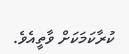ކުރާކަމަކަށް ވާތީއެވެ.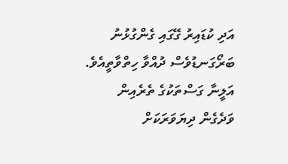އަދި ކުޑައިރު ގޭގައި ގެންގުޅުނު ބަރޯގަނޑުވެސް ދުއްވާ ހިތްވާތީއެވެ. އަލީނާ ގަސްތަކުގެ ތެރެއިން ވަދެގެން ދިޔަވަރަކަށް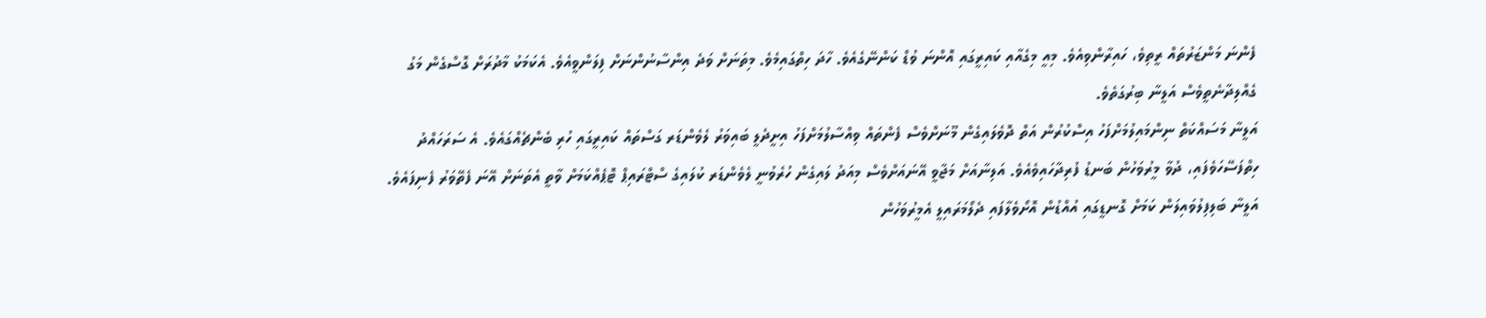ފެންނަ މަންޒަރުތައް ރީތިވެ، ހައިރާންވިއެވެ. މިއީ މިގެއާއި ކައިރީގައި އޮންނަ ވުޑް ކަންނޭގެއެވެ. ހާދަ ހިތްގައިމެވެ. މިތަނަށް ވަދެ އިންސާނުންނަށް ފިލަންވީއެވެ. އެކަމަކު މާދުރަށް ގޮސްގެން މަގު ގެއްލިދާނެތީވެސް އަލީނާ ބިރުގަތެވެ.
އަލީނާ މަސައްކަތް ނިންމައިލުމަށްފަހު އިސްކުރުން އަތް ދޮވެލައިގެން މޫނަށްވެސް ފެންތައް ވިއްސާލުމަށްފަހު އިށީދެލީ ބައިވަރު ލެވެންޑަރ ގަސްތައް ކައިރީގައި ހުރި ބެންޗެއްގައެވެ. އެ ސަރަހައްދު ހިތްފަސޭހަވެފައި، ދުވާ މީރުވަހުން ބަނޑު ފުރިދާހައިވެއެވެ. އަލިނާއަށް މަޖާވީ އޭނައަށްވެސް މިއަދު ލައިގެން ހުރެވުނީ ލެވެންޑަރ ކުލައިގެ ސްޓްރައިޕް ޓޮޕެއްކަމަށް ވާތީ އެތަނަށް އޭނަ ފެތޭވަރު ފެނިފައެވެ. އަލީނާ ބަލިފިލުވައިލަން ކަމަށް ގޮނޑީގައި އުއްޑުން އޮށޯވެލާފައި ދެލޯމަރައިލީ އެމީރުވަހުން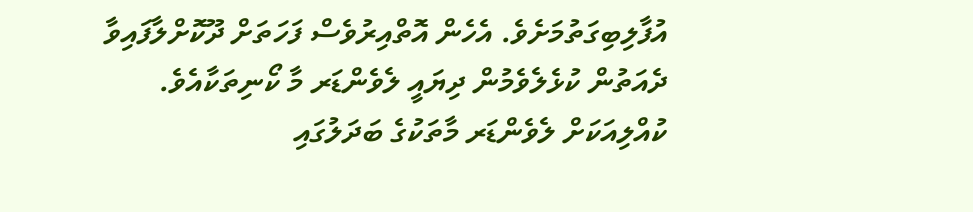އުފާލިބިގަތުމަށެވެ. އެހެން އޮތްއިރުވެސް ފަހަތަށް ދޫކޮށްލާފައިވާ ދެއަތުން ކުޅެލެވެމުން ދިޔައީ ލެވެންޑަރ މާ ކޯނިތަކާއެވެ. ކުއްލިއަކަށް ލެވެންޑަރ މާތަކުގެ ބަދަލުގައި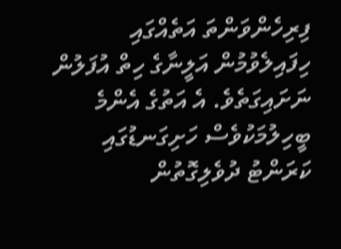ފިރިހެންވަންތަ އަތެއްގައި ހިފައިލެވުމުން އަލީނާގެ ހިތް އުފަލުން ނަށައިގަތެވެ. އެ އަތުގެ އެންމެ ބީހިލުމަކުވެސް ހަށިގަނޑުގައި ކަރަންޓު ދުވެލިގޮތުން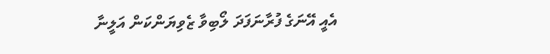އެއީ އޭނަގެ ފުރާނަފަދަ ލޯބިވާ ޒެވިޔަންކަން އަލީނާ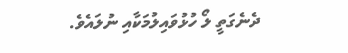ދެނެގަތީ ލޯ ހުޅުވައިލުމަކާއި ނުލައެވެ.